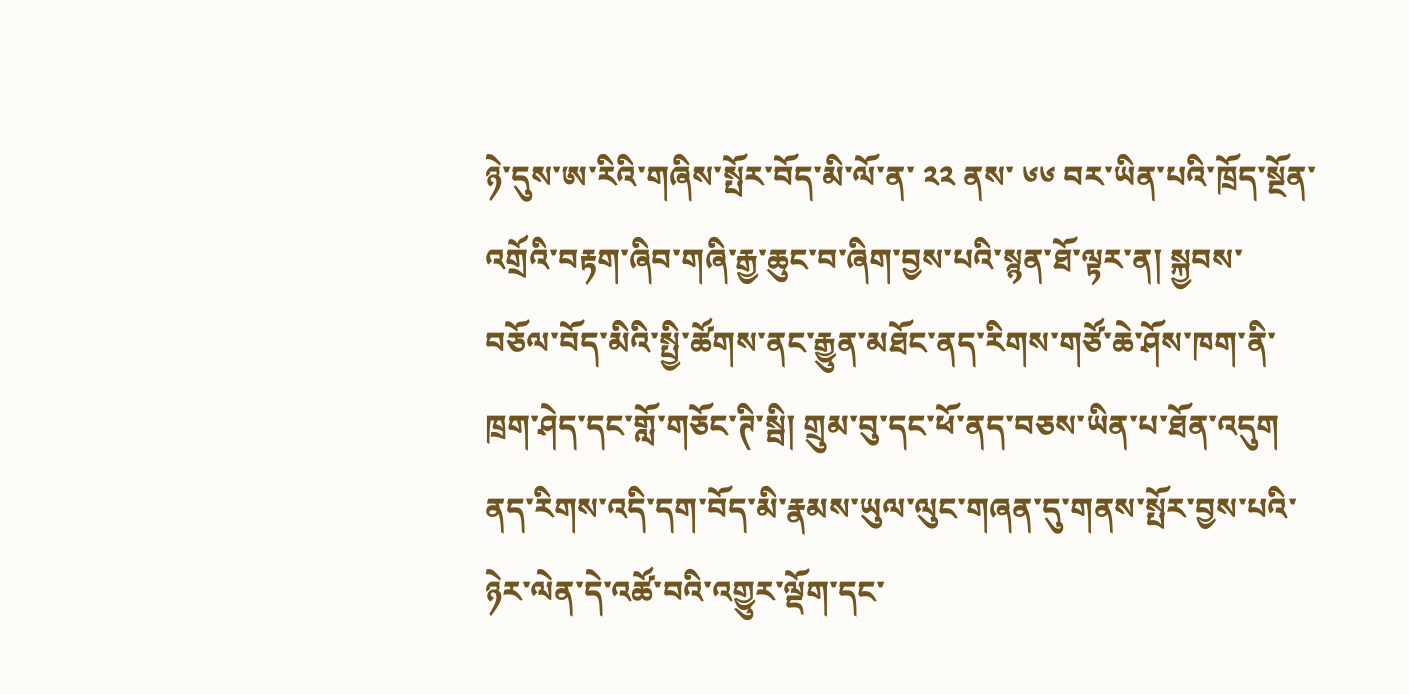ཉེ་དུས་ཨ་རིའི་གཞིས་སྤོར་བོད་མི་ལོ་ན་ ༢༢ ནས་ ༦༦ བར་ཡིན་པའི་ཁྲོད་སྔོན་འགྲོའི་བརྟག་ཞིབ་གཞི་རྒྱ་ཆུང་བ་ཞིག་བྱས་པའི་སྙན་ཐོ་ལྟར་ན། སྐྱབས་བཅོལ་བོད་མིའི་སྤྱི་ཚོགས་ནང་རྒྱུན་མཐོང་ནད་རིགས་གཙོ་ཆེ་ཤོས་ཁག་ནི་ཁྲག་ཤེད་དང་གློ་གཅོང་ཊི་སྦི། གྲུམ་བུ་དང་ཕོ་ནད་བཅས་ཡིན་པ་ཐོན་འདུག
ནད་རིགས་འདི་དག་བོད་མི་རྣམས་ཡུལ་ལུང་གཞན་དུ་གནས་སྤོར་བྱས་པའི་ཉེར་ལེན་དེ་འཚོ་བའི་འགྱུར་ལྡོག་དང་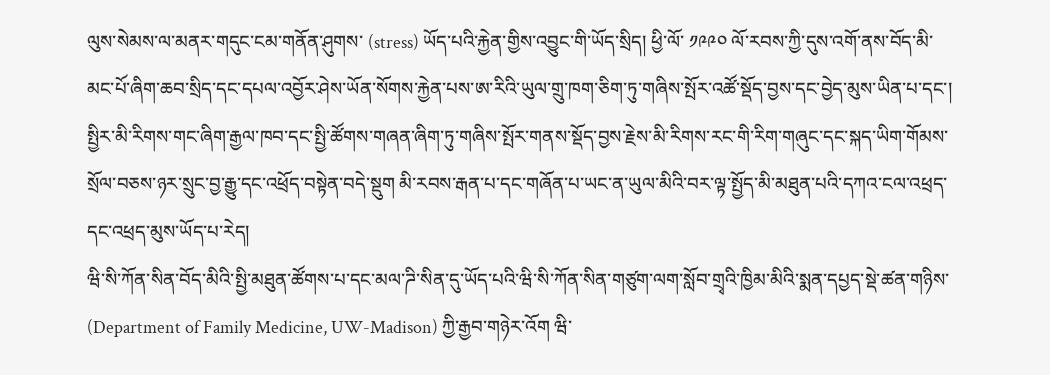ལུས་སེམས་ལ་མནར་གདུང་ངམ་གནོན་ཤུགས་ (stress) ཡོད་པའི་རྐྱེན་གྱིས་འབྱུང་གི་ཡོད་སྲིད། ཕྱི་ལོ་ ༡༩༩༠ ལོ་རབས་ཀྱི་དུས་འགོ་ནས་བོད་མི་མང་པོ་ཞིག་ཆབ་སྲིད་དང་དཔལ་འབྱོར་ཤེས་ཡོན་སོགས་རྐྱེན་པས་ཨ་རིའི་ཡུལ་གྲུ་ཁག་ཅིག་ཏུ་གཞིས་སྤོར་འཚོ་སྡོད་བྱས་དང་བྱེད་མུས་ཡིན་པ་དང་། སྤྱིར་མི་རིགས་གང་ཞིག་རྒྱལ་ཁབ་དང་སྤྱི་ཚོགས་གཞན་ཞིག་ཏུ་གཞིས་སྤོར་གནས་སྡོད་བྱས་རྗེས་མི་རིགས་རང་གི་རིག་གཞུང་དང་སྐད་ཡིག་གོམས་སྲོལ་བཅས་ཉར་སྲུང་བྱ་རྒྱུ་དང་འཕྲོད་བསྟེན་བདེ་སྡུག མི་རབས་རྒན་པ་དང་གཞོན་པ་ཡང་ན་ཡུལ་མིའི་བར་ལྟ་སྤྱོད་མི་མཐུན་པའི་དཀའ་ངལ་འཕྲད་དང་འཕྲད་མུས་ཡོད་པ་རེད།
ཝི་སི་ཀོན་སིན་བོད་མིའི་སྤྱི་མཐུན་ཚོགས་པ་དང་མལ་ཌི་སིན་དུ་ཡོད་པའི་ཝི་སི་ཀོན་སིན་གཙུག་ལག་སློབ་གྲྭའི་ཁྱིམ་མིའི་སྨན་དཔྱད་སྡེ་ཚན་གཉིས་ (Department of Family Medicine, UW-Madison) ཀྱི་རྒྱབ་གཉེར་འོག ཝི་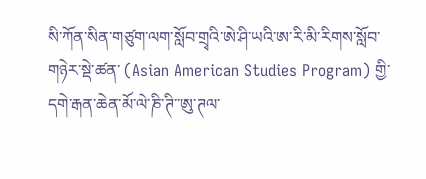སི་ཀོན་སིན་གཙུག་ལག་སློབ་གྲྭའི་ཨེ་ཤི་ཡའི་ཨ་རི་མི་རིགས་སློབ་གཉེར་སྡེ་ཚན་ (Asian American Studies Program) གྱི་དགེ་རྒན་ཆེན་མོ་ལེ་ཎི་ཊི་་ཨུ་ཊལ་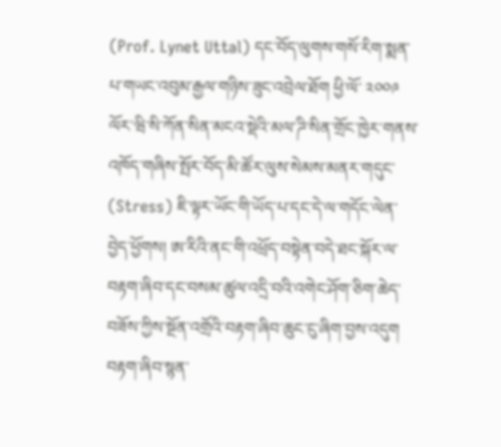(Prof. Lynet Uttal) དང་བོད་ལུགས་གསོ་རིག་སྨན་པ་གཡང་འབུམ་རྒྱལ་གཉིས་ཟུང་འབྲེལ་ཐོག ཕྱི་ལོ་ ༢༠༠༩ ལོར་ཝི་སི་ཀོན་སིན་མངའ་སྡེའི་མལ་ཌི་སིན་གྲོང་ཁྱེར་གནས་འཁོད་གཞིས་སྤོར་བོད་མི་ཚོར་ལུས་སེམས་མནར་གདུང་ (Stress) ཇི་ལྟར་ཡོང་གི་ཡོད་པ་དང་དེ་ལ་གདོང་ལེན་བྱེད་ཕྱོགས། ཨ་རིའི་ནང་གི་འཕྲོད་བསྟེན་བདེ་ཐང་སྐོར་ལ་བརྟག་ཞིབ་དང་བསམ་ཚུལ་འདྲི་བའི་འགེང་ཤོག་ཅིག་ཆེད་བཟོས་ཀྱིས་སྔོན་འགྲོའི་བརྟག་ཞིབ་ཆུང་ངུ་ཞིག་བྱས་འདུག
བརྟག་ཞིབ་སྙན་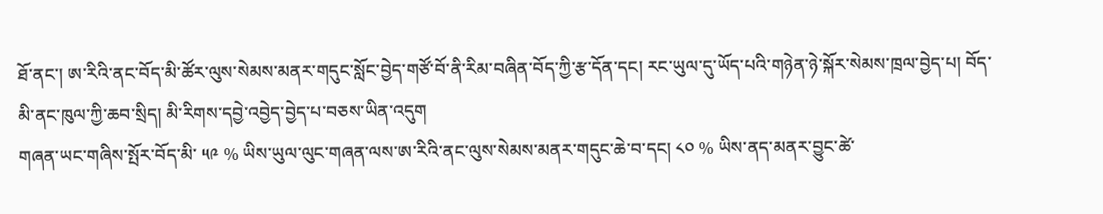ཐོ་ནང་། ཨ་རིའི་ནང་བོད་མི་ཚོར་ལུས་སེམས་མནར་གདུང་སློང་བྱེད་གཙོ་བོ་ནི་རིམ་བཞིན་བོད་ཀྱི་རྩ་དོན་དང། རང་ཡུལ་དུ་ཡོད་པའི་གཉེན་ཉེ་སྐོར་སེམས་ཁྲལ་བྱེད་པ། བོད་མི་ནང་ཁུལ་ཀྱི་ཆབ་སྲིད། མི་རིགས་དབྱེ་འབྱེད་བྱེད་པ་བཅས་ཡིན་འདུག
གཞན་ཡང་གཞིས་སྤོར་བོད་མི་ ༥༩ % ཡིས་ཡུལ་ལུང་གཞན་ལས་ཨ་རིའི་ནང་ལུས་སེམས་མནར་གདུང་ཆེ་བ་དང། ༨༠ % ཡིས་ནད་མནར་བྱུང་ཚེ་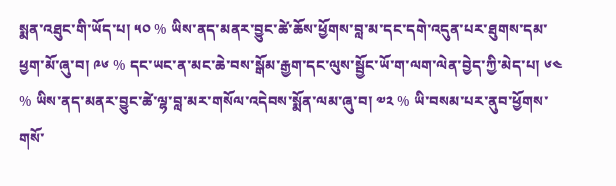སྨན་འཐུང་གི་ཡོད་པ། ༥༠ % ཡིས་ནད་མནར་བྱུང་ཚེ་ཆོས་ཕྱོགས་བླ་མ་དང་དགེ་འདུན་པར་ཐུགས་དམ་ཕྱག་མོ་ཞུ་བ། ༩༦ % དང་ཡང་ན་མང་ཆེ་བས་སྒོམ་རྒྱག་དང་ལུས་སྦྱོང་ཡོ་ག་ལག་ལེན་བྱེད་ཀྱི་མེད་པ། ༦༤ % ཡིས་ནད་མནར་བྱུང་ཚེ་ལྷ་བླ་མར་གསོལ་འདེབས་སྨོན་ལམ་ཞུ་བ། ༧༢ % ཡི་བསམ་པར་ནུབ་ཕྱོགས་གསོ་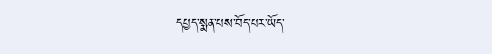དཔྱད་སྨན་པས་བོད་པར་ཡོད་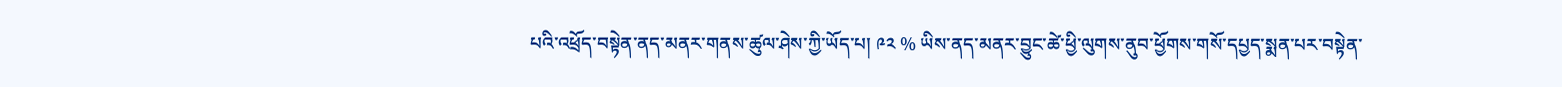པའི་འཕྲོད་བསྟེན་ནད་མནར་གནས་ཚུལ་ཤེས་ཀྱི་ཡོད་པ། ༩༢ % ཡིས་ནད་མནར་བྱུང་ཚེ་ཕྱི་ལུགས་ནུབ་ཕྱོགས་གསོ་དཔྱད་སྨན་པར་བསྟེན་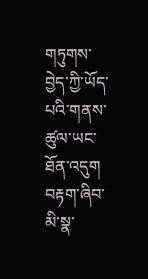གཏུགས་བྱེད་ཀྱི་ཡོད་པའི་གནས་ཚུལ་ཡང་ཐོན་འདུག
བརྟག་ཞིབ་མི་སྣ་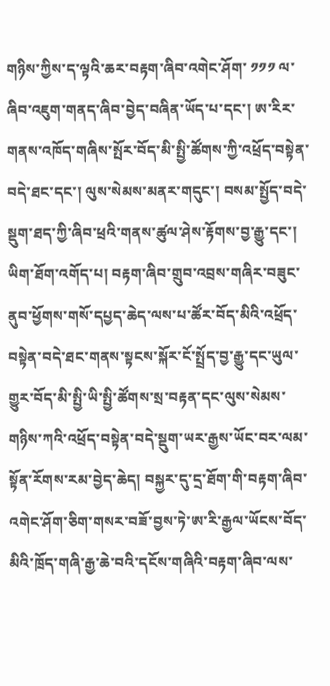གཉིས་ཀྱིས་ད་ལྟའི་ཆར་བརྟག་ཞིབ་འགེང་ཤོག་ ༡༡༡ ལ་ཞིབ་འཇུག་གནད་ཞིབ་བྱེད་བཞིན་ཡོད་པ་དང་། ཨ་རིར་གནས་འཁོད་གཞིས་སྤོར་བོད་མི་སྤྱི་ཚོགས་ཀྱི་འཕྲོད་བསྟེན་བདེ་ཐང་དང་། ལུས་སེམས་མནར་གདུང་། བསམ་སྤྱོད་བདེ་སྡུག་ཐད་ཀྱི་ཞིབ་ཕྲའི་གནས་ཚུལ་ཤེས་རྟོགས་བྱ་རྒྱུ་དང་། ཡིག་ཐོག་འགོད་པ། བརྟག་ཞིབ་གྲུབ་འབྲས་གཞིར་བཟུང་ནུབ་ཕྱོགས་གསོ་དཔྱད་ཆེད་ལས་པ་ཚོར་བོད་མིའི་འཕྲོད་བསྟེན་བདེ་ཐང་གནས་སྟངས་སྐོར་ངོ་སྤྲོད་བྱ་རྒྱུ་དང་ཡུལ་གྱུར་བོད་མི་སྤྱི་ཡི་སྤྱི་ཚོགས་སྲ་བརྟན་དང་ལུས་སེམས་གཉིས་ཀའི་འཕྲོད་བསྟེན་བདེ་སྡུག་ཡར་རྒྱས་ཡོང་བར་ལམ་སྟོན་རོགས་རམ་བྱེད་ཆེད། བསྐྱར་དུ་དྲ་ཐོག་གི་བརྟག་ཞིབ་འགེང་ཤོག་ཅིག་གསར་བཟོ་བྱས་ཏེ་ཨ་རི་རྒྱལ་ཡོངས་བོད་མིའི་ཁྲོད་གཞི་རྒྱ་ཆེ་བའི་དངོས་གཞིའི་བརྟག་ཞིབ་ལས་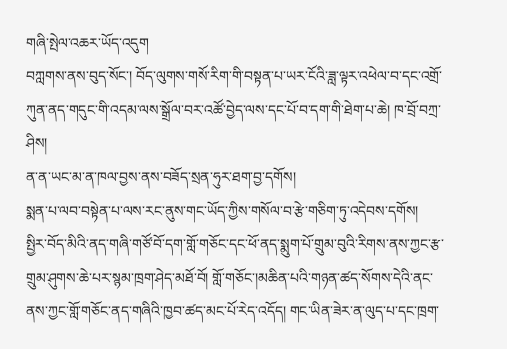གཞི་སྤེལ་འཆར་ཡོད་འདུག
བཀླགས་ནས་བུད་སོང་། བོད་ལུགས་གསོ་རིག་གི་བསྟན་པ་ཡར་ངོའི་ཟླ་ལྟར་འཕེལ་བ་དང་འགྲོ་ཀུན་ནད་གདུང་གི་འདམ་ལས་སྒྲོལ་བར་འཚོ་བྱེད་ལས་དང་པོ་བ་དག་གི་ཐེག་པ་ཆེ། ཁ་བྲོ་བཀྲ་ཤིས།
ན་ན་ཡང་མ་ན་ཁལ་བྱས་ནས་བཟོད་སྲན་ཧུར་ཐག་བྱ་དགོས།
སྨན་པ་ལབ་བསྟེན་པ་ལས་རང་ནུས་གང་ཡོད་ཀྱིས་གསོལ་བ་རྩེ་གཅིག་ཏུ་འདེབས་དགོས།
སྤྱིར་བོད་མིའི་ནད་གཞི་གཙོ་བོ་དག་གློ་གཅོང་དང་ཕོ་ནད་སྨུག་པོ་གྲུམ་བུའི་རིགས་ནས་ཀྱང་རྩ་གྲུམ་ཤུགས་ཆེ་པར་སྙམ་ཁྲག་ཤེད་མཐོ་བོ། གློ་གཅོང་།མཆིན་པའི་གཉན་ཚད་སོགས་དེའི་ནང་ནས་ཀྱང་གློ་གཅོང་ནད་གཞིའི་ཁྱབ་ཚད་མང་པོ་རེད་འདོད། གང་ཡིན་ཟེར་ན་ལུད་པ་དང་ཁྲག་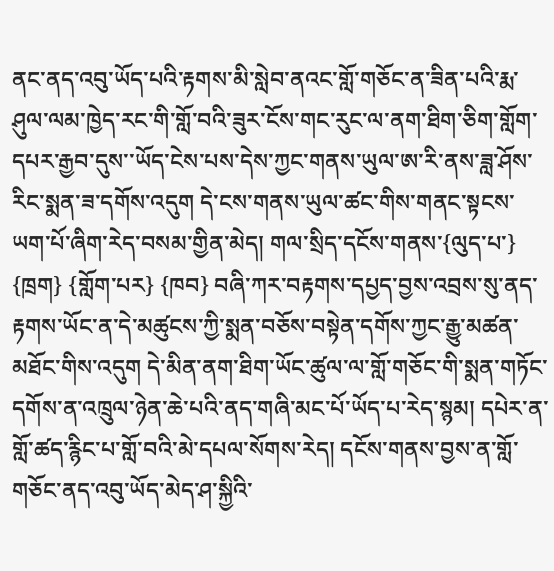ནང་ནད་འབུ་ཡོད་པའི་རྟགས་མི་སླེབ་ནའང་གློ་གཅོང་ན་ཟིན་པའི་རྨ་ཤུལ་ལམ་ཁྱེད་རང་གི་གློ་བའི་ཟུར་ངོས་གང་རུང་ལ་ནག་ཐིག་ཅིག་གློག་དཔར་རྒྱབ་དུས་་ཡོད་ངེས་པས་དེས་ཀྱང་གནས་ཡུལ་ཨ་རི་ནས་ཟླ་ཤོས་རིང་སྨན་ཟ་དགོས་འདུག དེ་ངས་གནས་ཡུལ་ཚང་གིས་གནང་སྟངས་ཡག་པོ་ཞིག་རེད་བསམ་གྱིན་མེད། གལ་སྲིད་དངོས་གནས་{ལུད་པ་} {ཁྲག} {གློག་པར} {ཁབ} བཞི་ཀར་བརྟགས་དཔྱད་བྱས་འབྲས་སུ་ནད་རྟགས་ཡོང་ན་དེ་མཚུངས་ཀྱི་སྨན་བཅོས་བསྟེན་དགོས་ཀྱང་རྒྱུ་མཚན་མཐོང་གིས་འདུག དེ་མིན་ནག་ཐིག་ཡོང་ཚུལ་ལ་གློ་གཅོང་གི་སྨན་གཏོང་དགོས་ན་འཁྲུལ་ཉེན་ཆེ་པའི་ནད་གཞི་མང་པོ་ཡོད་པ་རེད་སྙམ། དཔེར་ན་གློ་ཚད་རྙིང་པ་གློ་བའི་མེ་དཔལ་སོགས་རེད། དངོས་གནས་བྱས་ན་གློ་གཅོང་ནད་འབུ་ཡོད་མེད་ཤ་སྐྱིའི་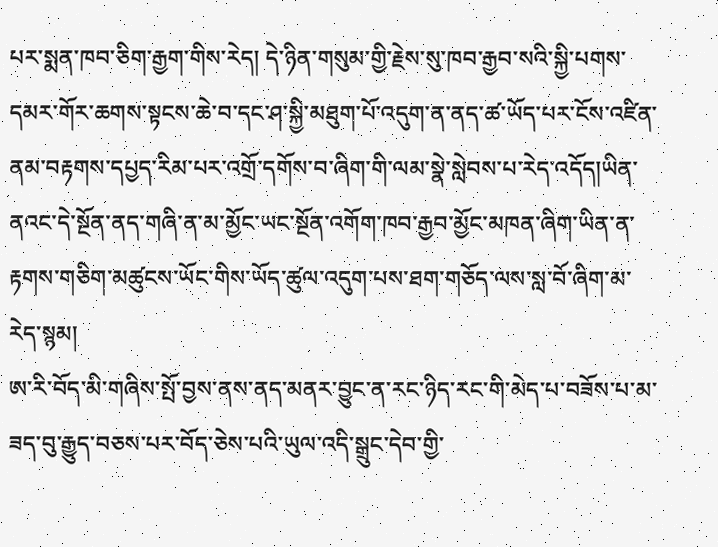པར་སྨན་ཁབ་ཅིག་རྒྱག་གིས་རེད། དེ་ཉིན་གསུམ་གྱི་རྗེས་སུ་ཁབ་རྒྱབ་སའི་སྐྱི་པགས་དམར་གོར་ཆགས་སྟངས་ཆེ་བ་དང་ཤ་སྐྱི་མཐུག་པོ་འདུག་ན་ནད་ཚ་ཡོད་པར་ངོས་འཛིན་ནམ་བརྟགས་དཔྱད་རིམ་པར་འགྲོ་དགོས་བ་ཞིག་གི་ལམ་སྣེ་སླེབས་པ་རེད་འདོད།ཡིན་ནའང་དེ་སྔོན་ནད་གཞི་ན་མ་མྱོང་ཡང་སྔོན་འགོག་ཁབ་རྒྱབ་མྱོང་མཁན་ཞིག་ཡིན་ན་རྟགས་གཅིག་མཚུངས་ཡོང་གིས་ཡོད་ཚུལ་འདུག་པས་ཐག་གཅོད་ལས་སླ་བོ་ཞིག་མ་རེད་སྙམ།
ཨ་རི་བོད་མི་གཞིས་སྤོ་བྱས་ནས་ནད་མནར་བྱུང་ན་རང་ཉིད་རང་གི་མེད་པ་བཟོས་པ་མ་ཟད་བུ་རྒྱུད་བཅས་པར་བོད་ཅེས་པའི་ཡུལ་འདི་སྒྲུང་དེབ་གྱི་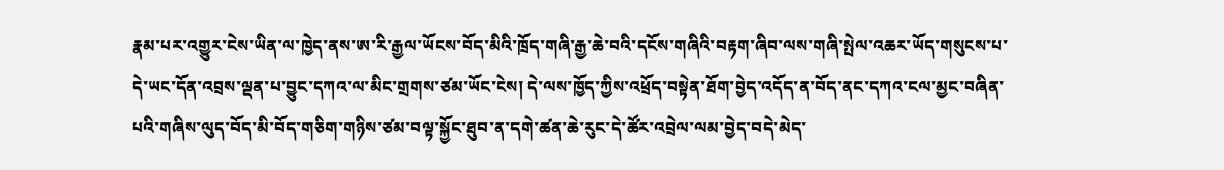རྣམ་པར་འགྱུར་ངེས་ཡིན་ལ་ཁྱེད་ནས་ཨ་རི་རྒྱལ་ཡོངས་བོད་མིའི་ཁྲོད་གཞི་རྒྱ་ཆེ་བའི་དངོས་གཞིའི་བརྟག་ཞིབ་ལས་གཞི་སྤེལ་འཆར་ཡོད་གསུངས་པ་དེ་ཡང་དོན་འབྲས་ལྡན་པ་བྱུང་དཀའ་ལ་མིང་གྲགས་ཙམ་ཡོང་ངེས། དེ་ལས་ཁྱོད་ཀྱིས་འཕྲོད་བསྟེན་ཐོག་བྱེད་འདོད་ན་བོད་ནང་དཀའ་ངལ་མྱང་བཞིན་པའི་གཞིས་ལུད་བོད་མི་བོད་གཅིག་གཉིས་ཙམ་བལྟ་སྐྱོང་ཐུབ་ན་དགེ་ཚན་ཆེ་རུང་དེ་ཚོར་འབྲེལ་ལམ་བྱེད་བདེ་མེད་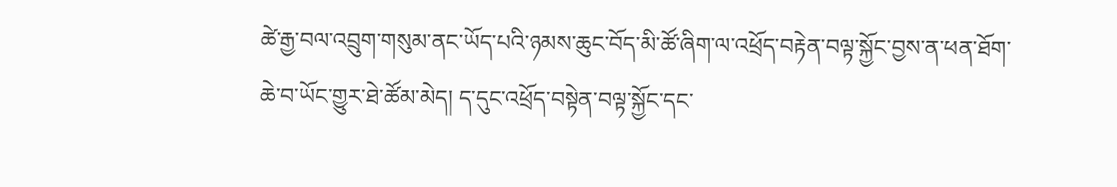ཚེ་རྒྱ་བལ་འབྲུག་གསུམ་ནང་ཡོད་པའི་ཉམས་ཆུང་བོད་མི་ཚོ་ཞིག་ལ་འཕྲོད་བརྟེན་བལྟ་སྐྱོང་བྱས་ན་ཕན་ཐོག་ཆེ་བ་ཡོང་གྱུར་ཐེ་ཚོམ་མེད། ད་དུང་འཕྲོད་བསྟེན་བལྟ་སྐྱོང་དང་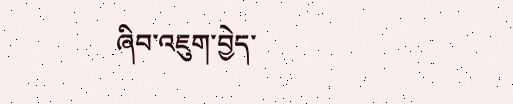ཞིབ་འཇུག་བྱེད་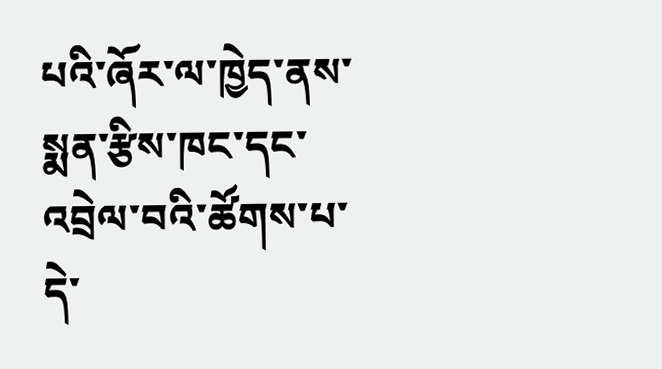པའི་ཞོར་ལ་ཁྱེད་ནས་སྨན་རྩིས་ཁང་དང་འབྲེལ་བའི་ཚོགས་པ་དེ་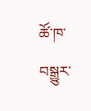ཚོ་ཁ་བསྒྱུར་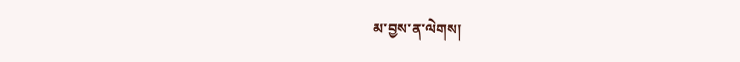མ་བྱས་ན་ལེགས།